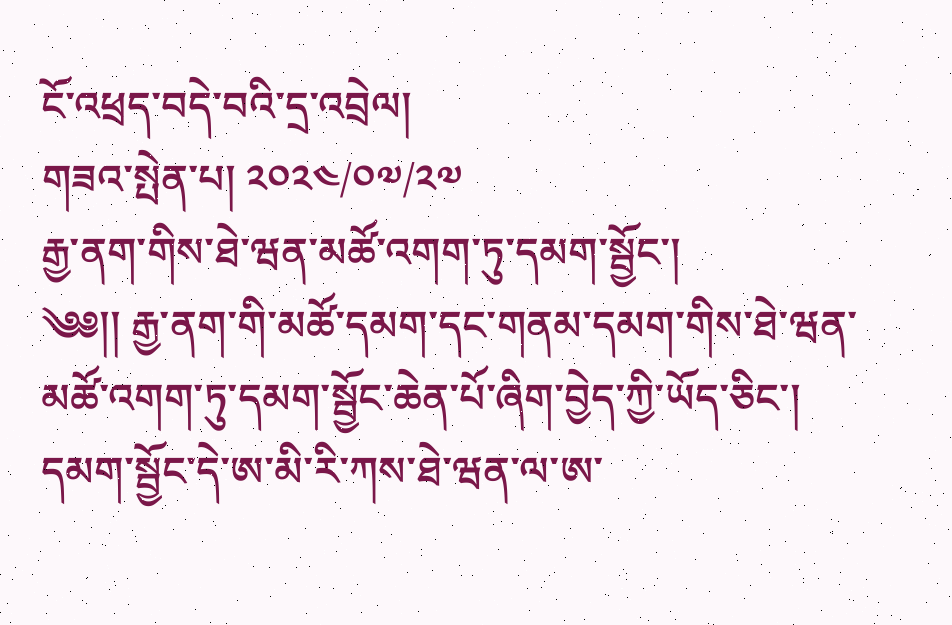ངོ་འཕྲད་བདེ་བའི་དྲ་འབྲེལ།
གཟའ་སྤེན་པ། ༢༠༢༤/༠༧/༢༧
རྒྱ་ནག་གིས་ཐེ་ཝན་མཚོ་འགག་ཏུ་དམག་སྦྱོང་།
༄༅།། རྒྱ་ནག་གི་མཚོ་དམག་དང་གནམ་དམག་གིས་ཐེ་ཝན་མཚོ་འགག་ཏུ་དམག་སྦྱོང་ཆེན་པོ་ཞིག་བྱེད་ཀྱི་ཡོད་ཅིང་། དམག་སྦྱོང་དེ་ཨ་མི་རི་ཀས་ཐེ་ཝན་ལ་ཨ་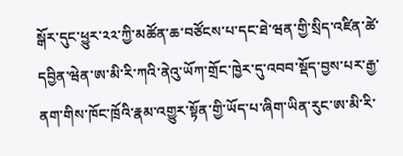སྒོར་དུང་ཕྱུར་༢༢་ཀྱི་མཚོན་ཆ་བཙོངས་པ་དང་ཐེ་ཝན་གྱི་སྲིད་འཛིན་ཚེ་དབྱིན་ཝེན་ཨ་མི་རི་ཀའི་ནེའུ་ཡོཀ་གྲོང་ཁྱེར་དུ་འབབ་སྡོད་བྱས་པར་རྒྱ་ནག་གིས་ཁོང་ཁྲོའི་རྣམ་འགྱུར་སྟོན་གྱི་ཡོད་པ་ཞིག་ཡིན་རུང་ཨ་མི་རི་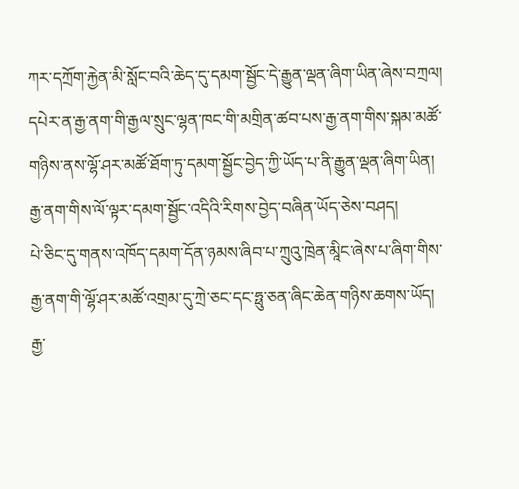ཀར་དཀྲོག་རྐྱེན་མི་སློང་བའི་ཆེད་དུ་དམག་སྦྱོང་དེ་རྒྱུན་ལྡན་ཞིག་ཡིན་ཞེས་བཀྲལ། དཔེར་ན་རྒྱ་ནག་གི་རྒྱལ་སྲུང་ལྷན་ཁང་གི་མགྲིན་ཚབ་པས་རྒྱ་ནག་གིས་སྐམ་མཚོ་གཉིས་ནས་ལྷོ་ཤར་མཚོ་ཐོག་ཏུ་དམག་སྦྱོང་བྱེད་ཀྱི་ཡོད་པ་ནི་རྒྱུན་ལྡན་ཞིག་ཡིན། རྒྱ་ནག་གིས་ལོ་ལྟར་དམག་སྦྱོང་འདིའི་རིགས་བྱེད་བཞིན་ཡོད་ཅེས་བཤད།
པེ་ཅིང་དུ་གནས་འཁོད་དམག་དོན་ཉམས་ཞིབ་པ་ཀྲུའུ་ཁྲེན་མཱིང་ཞེས་པ་ཞིག་གིས་རྒྱ་ནག་གི་ལྷོ་ཤར་མཚོ་འགྲམ་དུ་ཀྲེ་ཅང་དང་ཧྥུ་ཅན་ཞིང་ཆེན་གཉིས་ཆགས་ཡོད། རྒྱ་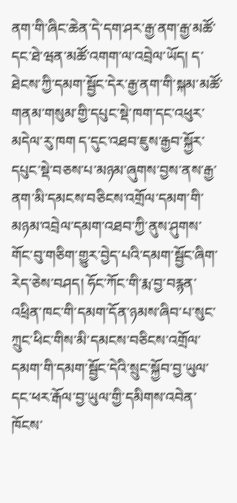ནག་གི་ཞིང་ཆེན་དེ་དག་ཤར་རྒྱ་ནག་རྒྱ་མཚོ་དང་ཐེ་ཝན་མཚོ་འགག་ལ་འབྲེལ་ཡོད། ད་ཐེངས་ཀྱི་དམག་སྦྱོང་དེར་རྒྱ་ནག་གི་སྐམ་མཚོ་གནམ་གསུམ་གྱི་དཔུང་སྡེ་ཁག་དང་འཕུར་མདེལ་རུ་ཁག ད་དུང་འཐབ་ཇུས་རྒྱབ་སྐྱོར་དཔུང་སྡེ་བཅས་པ་མཉམ་ཞུགས་བྱས་ནས་རྒྱ་ནག་མི་དམངས་བཅིངས་འགྲོལ་དམག་གི་མཉམ་འབྲེལ་དམག་འཐབ་ཀྱི་ནུས་ཤུགས་གོང་བུ་གཅིག་གྱུར་བྱེད་པའི་དམག་སྦྱོང་ཞིག་རེད་ཅེས་བཤད། ཧོང་ཀོང་གི་རྨ་བྱ་བརྙན་འཕྲིན་ཁང་གི་དམག་དོན་ཉམས་ཞིབ་པ་སུང་ཀྲུང་ཕིང་གིས་མི་དམངས་བཅིངས་འགྲོལ་དམག་གི་དམག་སྦྱོང་དེའི་སྲུང་སྐྱོབ་བྱ་ཡུལ་དང་ཕར་རྒོལ་བྱ་ཡུལ་གྱི་དམིགས་འབེན་ཁོངས་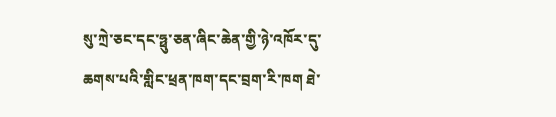སུ་ཀྲེ་ཅང་དང་ཧྥུ་ཅན་ཞིང་ཆེན་གྱི་ཉེ་འཁོར་དུ་ཆགས་པའི་གླིང་ཕྲན་ཁག་དང་བྲག་རི་ཁག ཐེ་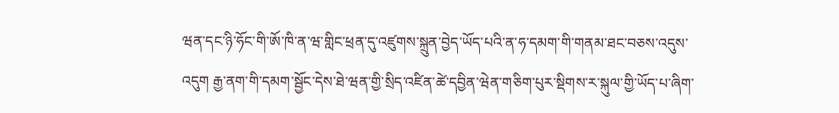ཝན་དང་ཉི་ཧོང་གི་ཨོ་ཁི་ན་ཝ་གླིང་ཕྲན་དུ་འཛུགས་སྐྲུན་བྱེད་ཡོད་པའི་ན་ཧ་དམག་གི་གནམ་ཐང་བཅས་འདུས་འདུག རྒྱ་ནག་གི་དམག་སྦྱོང་དེས་ཐེ་ཝན་གྱི་སྲིད་འཛིན་ཚེ་དབྱིན་ཝེན་གཅིག་པུར་སྡིགས་ར་སྐུལ་གྱི་ཡོད་པ་ཞིག་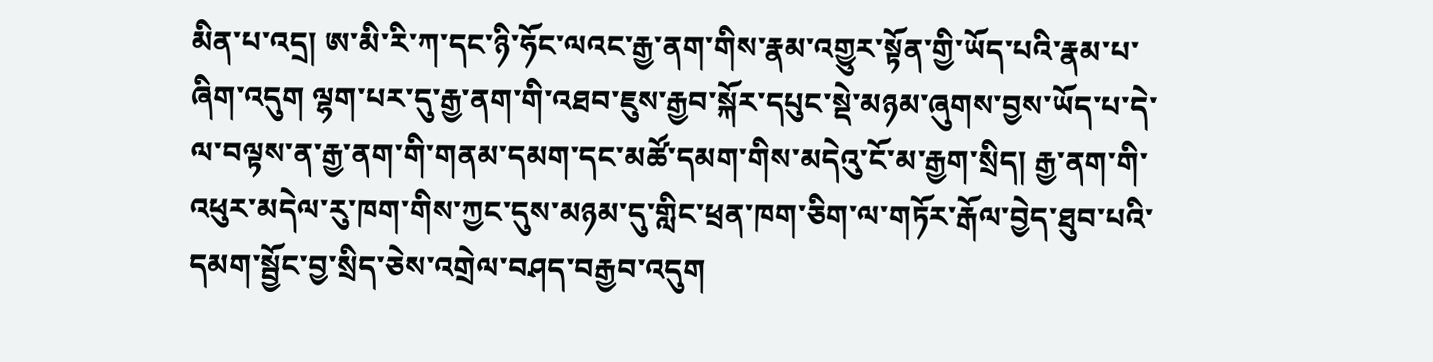མིན་པ་འདྲ། ཨ་མི་རི་ཀ་དང་ཉི་ཧོང་ལའང་རྒྱ་ནག་གིས་རྣམ་འགྱུར་སྟོན་གྱི་ཡོད་པའི་རྣམ་པ་ཞིག་འདུག ལྷག་པར་དུ་རྒྱ་ནག་གི་འཐབ་ཇུས་རྒྱབ་སྐོར་དཔུང་སྡེ་མཉམ་ཞུགས་བྱས་ཡོད་པ་དེ་ལ་བལྟས་ན་རྒྱ་ནག་གི་གནམ་དམག་དང་མཚོ་དམག་གིས་མདེའུ་ངོ་མ་རྒྱག་སྲིད། རྒྱ་ནག་གི་འཕུར་མདེལ་རུ་ཁག་གིས་ཀྱང་དུས་མཉམ་དུ་གླིང་ཕྲན་ཁག་ཅིག་ལ་གཏོར་རྒོལ་བྱེད་ཐུབ་པའི་དམག་སྦྱོང་བྱ་སྲིད་ཅེས་འགྲེལ་བཤད་བརྒྱབ་འདུག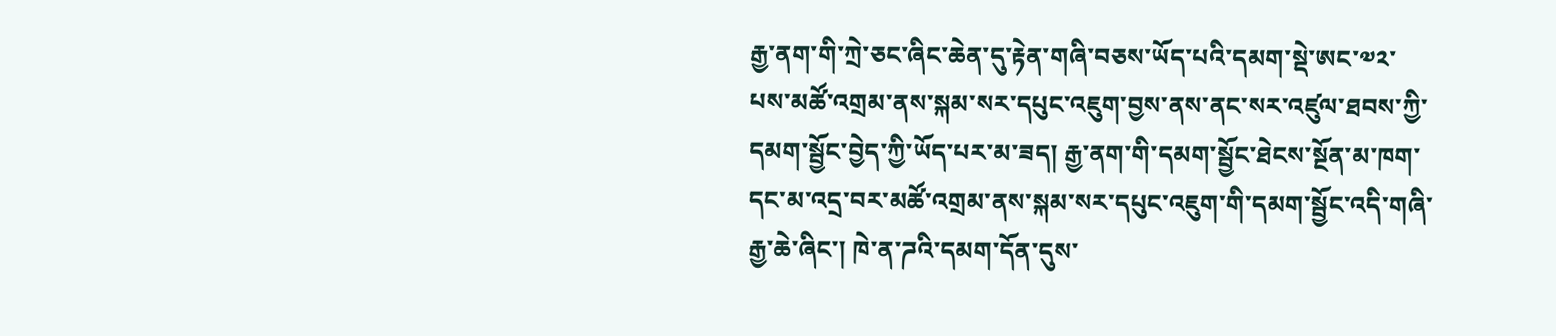རྒྱ་ནག་གི་ཀྲེ་ཅང་ཞིང་ཆེན་དུ་རྟེན་གཞི་བཅས་ཡོད་པའི་དམག་སྡེ་ཨང་༧༢་པས་མཚོ་འགྲམ་ནས་སྐམ་སར་དཔུང་འཇུག་བྱས་ནས་ནང་སར་འཛུལ་ཐབས་ཀྱི་དམག་སྦྱོང་བྱེད་ཀྱི་ཡོད་པར་མ་ཟད། རྒྱ་ནག་གི་དམག་སྦྱོང་ཐེངས་སྔོན་མ་ཁག་དང་མ་འདྲ་བར་མཚོ་འགྲམ་ནས་སྐམ་སར་དཔུང་འཇུག་གི་དམག་སྦྱོང་འདི་གཞི་རྒྱ་ཆེ་ཞིང་། ཁེ་ན་ཌའི་དམག་དོན་དུས་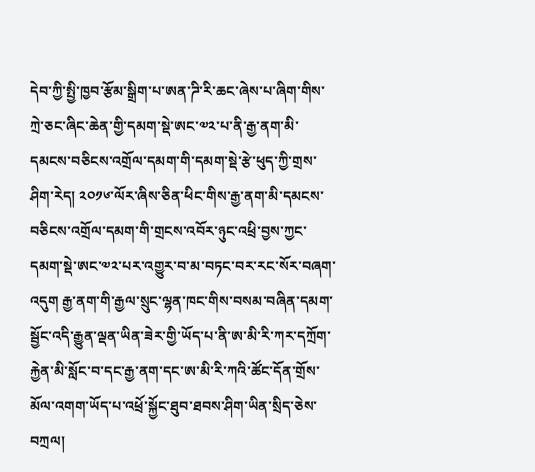དེབ་ཀྱི་སྤྱི་ཁྱབ་རྩོམ་སྒྲིག་པ་ཨན་ཌི་རི་ཆང་ཞེས་པ་ཞིག་གིས་ཀྲེ་ཅང་ཞིང་ཆེན་གྱི་དམག་སྡེ་ཨང་༧༢་པ་ནི་རྒྱ་ནག་མི་དམངས་བཅིངས་འགྲོལ་དམག་གི་དམག་སྡེ་རྩེ་ཕུད་ཀྱི་གྲས་ཤིག་རེད། ༢༠༡༦་ལོར་ཞིས་ཅིན་ཕིང་གིས་རྒྱ་ནག་མི་དམངས་བཅིངས་འགྲོལ་དམག་གི་གྲངས་འབོར་ཉུང་འཕྲི་བྱས་ཀྱང་དམག་སྡེ་ཨང་༧༢་པར་འགྱུར་བ་མ་བཏང་བར་རང་སོར་བཞག་འདུག རྒྱ་ནག་གི་རྒྱལ་སྲུང་ལྷན་ཁང་གིས་བསམ་བཞིན་དམག་སྦྱོང་འདི་རྒྱུན་ལྡན་ཡིན་ཟེར་གྱི་ཡོད་པ་ནི་ཨ་མི་རི་ཀར་དཀྲོག་རྐྱེན་མི་སློང་བ་དང་རྒྱ་ནག་དང་ཨ་མི་རི་ཀའི་ཚོང་དོན་གྲོས་མོལ་འགག་ཡོད་པ་འཕྲོ་སྐྱོང་ཐུབ་ཐབས་ཤིག་ཡིན་སྲིད་ཅེས་བཀྲལ།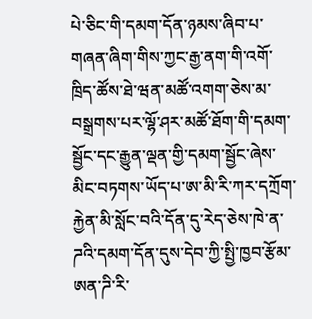པེ་ཅིང་གི་དམག་དོན་ཉམས་ཞིབ་པ་གཞན་ཞིག་གིས་ཀྱང་རྒྱ་ནག་གི་འགོ་ཁྲིད་ཚོས་ཐེ་ཝན་མཚོ་འགག་ཅེས་མ་བསྒྲགས་པར་ལྷོ་ཤར་མཚོ་ཐོག་གི་དམག་སྦྱོང་དང་རྒྱུན་ལྡན་གྱི་དམག་སྦྱོང་ཞེས་མིང་བཏགས་ཡོད་པ་ཨ་མི་རི་ཀར་དཀྲོག་རྐྱེན་མི་སློང་བའི་དོན་དུ་རེད་ཅེས་ཁེ་ན་ཌའི་དམག་དོན་དུས་དེབ་ཀྱི་སྤྱི་ཁྱབ་རྩོམ་ཨན་ཌི་རི་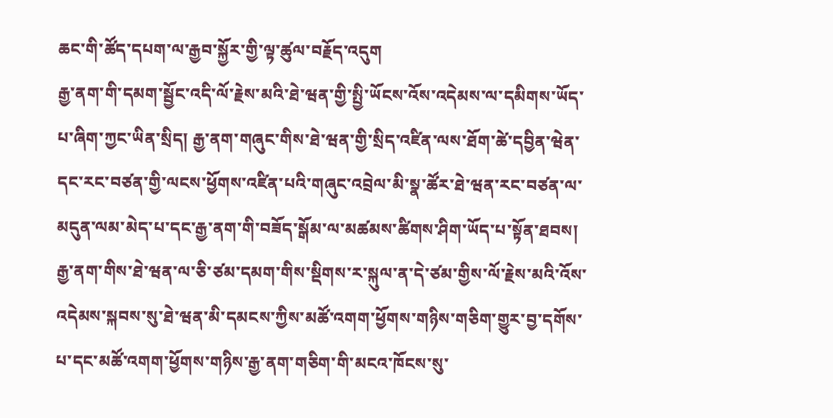ཆང་གི་ཚོད་དཔག་ལ་རྒྱབ་སྐྱོར་གྱི་ལྟ་ཚུལ་བརྗོད་འདུག
རྒྱ་ནག་གི་དམག་སྦྱོང་འདི་ལོ་རྗེས་མའི་ཐེ་ཝན་གྱི་སྤྱི་ཡོངས་འོས་འདེམས་ལ་དམིགས་ཡོད་པ་ཞིག་ཀྱང་ཡིན་སྲིད། རྒྱ་ནག་གཞུང་གིས་ཐེ་ཝན་གྱི་སྲིད་འཛིན་ལས་ཐོག་ཚེ་དབྱིན་ཝེན་དང་རང་བཙན་གྱི་ལངས་ཕྱོགས་འཛིན་པའི་གཞུང་འབྲེལ་མི་སྣ་ཚོར་ཐེ་ཝན་རང་བཙན་ལ་མདུན་ལམ་མེད་པ་དང་རྒྱ་ནག་གི་བཟོད་སྒོམ་ལ་མཚམས་ཚིགས་ཤིག་ཡོད་པ་སྟོན་ཐབས། རྒྱ་ནག་གིས་ཐེ་ཝན་ལ་ཅི་ཙམ་དམག་གིས་སྡིགས་ར་སྐུལ་ན་དེ་ཙམ་གྱིས་ལོ་རྗེས་མའི་འོས་འདེམས་སྐབས་སུ་ཐེ་ཝན་མི་དམངས་ཀྱིས་མཚོ་འགག་ཕྱོགས་གཉིས་གཅིག་གྱུར་བྱ་དགོས་པ་དང་མཚོ་འགག་ཕྱོགས་གཉིས་རྒྱ་ནག་གཅིག་གི་མངའ་ཁོངས་སུ་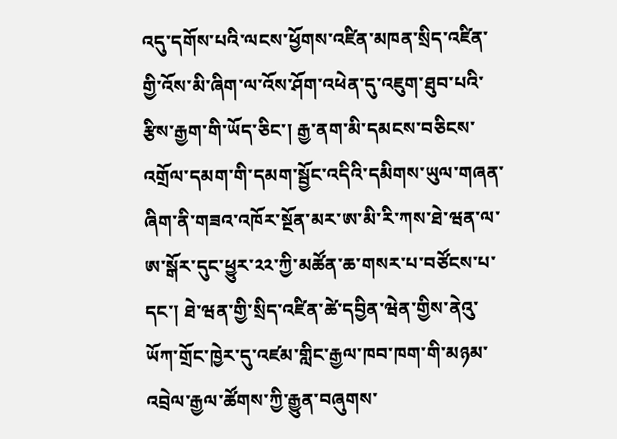འདུ་དགོས་པའི་ལངས་ཕྱོགས་འཛིན་མཁན་སྲིད་འཛིན་གྱི་འོས་མི་ཞིག་ལ་འོས་ཤོག་འཕེན་དུ་འཇུག་ཐུབ་པའི་རྩིས་རྒྱག་གི་ཡོད་ཅིང་། རྒྱ་ནག་མི་དམངས་བཅིངས་འགྲོལ་དམག་གི་དམག་སྦྱོང་འདིའི་དམིགས་ཡུལ་གཞན་ཞིག་ནི་གཟའ་འཁོར་སྔོན་མར་ཨ་མི་རི་ཀས་ཐེ་ཝན་ལ་ཨ་སྒོར་དུང་ཕྱུར་༢༢་ཀྱི་མཚོན་ཆ་གསར་པ་བཙོངས་པ་དང་། ཐེ་ཝན་གྱི་སྲིད་འཛིན་ཚེ་དབྱིན་ཝེན་གྱིས་ནེའུ་ཡོཀ་གྲོང་ཁྱེར་དུ་འཛམ་གླིང་རྒྱལ་ཁབ་ཁག་གི་མཉམ་འབྲེལ་རྒྱལ་ཚོགས་ཀྱི་རྒྱུན་བཞུགས་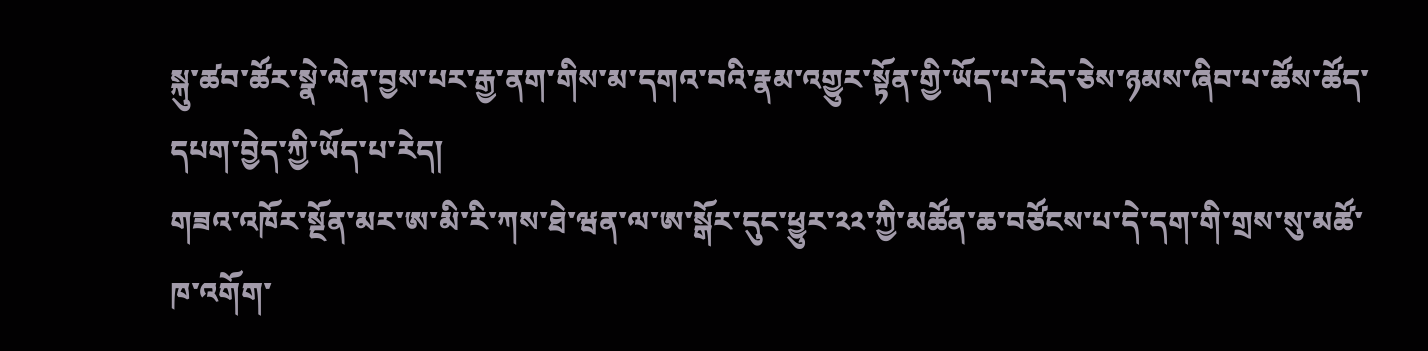སྐུ་ཚབ་ཚོར་སྣེ་ལེན་བྱས་པར་རྒྱ་ནག་གིས་མ་དགའ་བའི་རྣམ་འགྱུར་སྟོན་གྱི་ཡོད་པ་རེད་ཅེས་ཉམས་ཞིབ་པ་ཚོས་ཚོད་དཔག་བྱེད་ཀྱི་ཡོད་པ་རེད།
གཟའ་འཁོར་སྔོན་མར་ཨ་མི་རི་ཀས་ཐེ་ཝན་ལ་ཨ་སྒོར་དུང་ཕྱུར་༢༢་ཀྱི་མཚོན་ཆ་བཙོངས་པ་དེ་དག་གི་གྲས་སུ་མཚོ་ཁ་འགོག་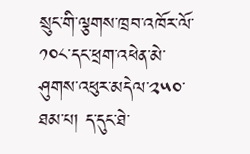སྲུང་གི་ལྕགས་ཁྲབ་འཁོར་ལོ་༡༠༨་དང་ཕྲག་འཕེན་མེ་ཤུགས་འཕུར་མདེལ་༢༥༠་ཐམ་པ། ད་དུང་ཐེ་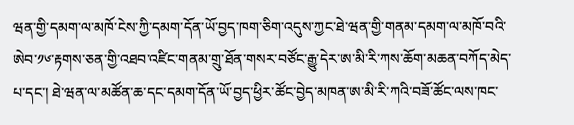ཝན་གྱི་དམག་ལ་མཁོ་ངེས་ཀྱི་དམག་དོན་ཡོ་བྱད་ཁག་ཅིག་འདུས་ཀྱང་ཐེ་ཝན་གྱི་གནམ་དམག་ལ་མཁོ་བའི་ཨེབ་༡༦་རྟགས་ཅན་གྱི་འཐབ་འཛིང་གནམ་གྲུ་ཐོན་གསར་བཙོང་རྒྱུ་དེར་ཨ་མི་རི་ཀས་ཆོག་མཆན་བཀོད་མེད་པ་དང་། ཐེ་ཝན་ལ་མཚོན་ཆ་དང་དམག་དོན་ཡོ་བྱད་ཕྱིར་ཚོང་བྱེད་མཁན་ཨ་མི་རི་ཀའི་བཟོ་ཚོང་ལས་ཁང་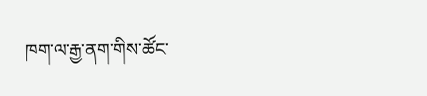ཁག་ལ་རྒྱ་ནག་གིས་ཚོང་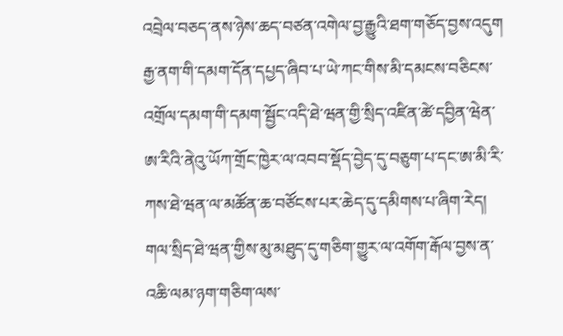འབྲེལ་བཅད་ནས་ཉེས་ཆད་བཙན་འགེལ་བྱ་རྒྱུའི་ཐག་གཅོད་བྱས་འདུག རྒྱ་ནག་གི་དམག་དོན་དཔྱད་ཞིབ་པ་ཡེ་ཀང་གིས་མི་དམངས་བཅིངས་འགྲོལ་དམག་གི་དམག་སྦྱོང་འདི་ཐེ་ཝན་གྱི་སྲིད་འཛིན་ཚེ་དབྱིན་ཝེན་ཨ་རིའི་ནེའུ་ཡོཀ་གྲོང་ཁྱེར་ལ་འབབ་སྡོད་བྱེད་དུ་བཅུག་པ་དང་ཨ་མི་རི་ཀས་ཐེ་ཝན་ལ་མཚོན་ཆ་བཙོངས་པར་ཆེད་དུ་དམིགས་པ་ཞིག་རེད། གལ་སྲིད་ཐེ་ཝན་གྱིས་མུ་མཐུད་དུ་གཅིག་གྱུར་ལ་འགོག་རྒོལ་བྱས་ན་འཆི་ལམ་ཉག་གཅིག་ལས་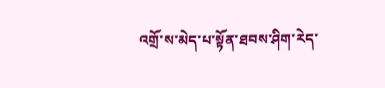འགྲོ་ས་མེད་པ་སྟོན་ཐབས་ཤིག་རེད་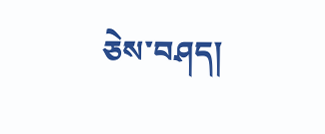ཅེས་བཤད།